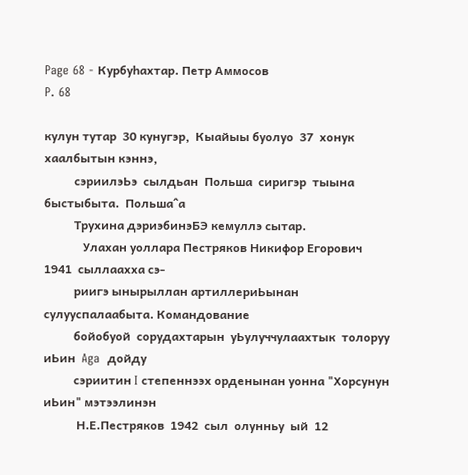Page 68 - Курбуһахтар. Петр Аммосов
P. 68

кулун тутар  30 кунугэр,  Кыайыы буолуо  37  хонук хаалбытын кэннэ,
          сэриилэЬэ  сылдьан  Польша  сиригэр  тыына  быстыбыта.  Польша^а
          Трухина дэриэбинэБЭ кемуллэ сытар.
             Улахан уоллара Пестряков Никифор Егорович  1941  сыллаахха сэ-
          риигэ ынырыллан артиллериЬынан сулууспалаабыта. Командование
          бойобуой  сорудахтарын  уЬулуччулаахтык  толоруу  иЬин  Aga  дойду
          сэриитин I степеннээх орденынан уонна "Хорсунун иЬин" мэтээлинэн
           Н.Е.Пестряков  1942  сыл  олунньу  ый  12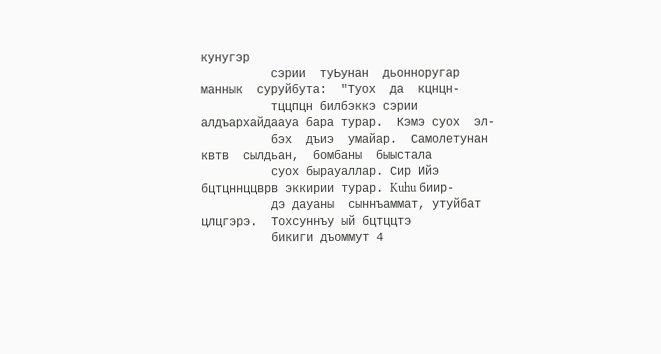кунугэр
          сэрии  туЬунан  дьонноругар  маннык  суруйбута:  "Туох  да  кцнцн-
          тццпцн билбэккэ сэрии алдъархайдаауа бара турар.  Кэмэ суох  эл-
          бэх  дъиэ  умайар.  Самолетунан  квтв  сылдьан,  бомбаны  быыстала
          суох бырауаллар. Сир Ийэ бцтцннццврв эккирии турар. Kuhu биир-
          дэ дауаны  сыннъаммат, утуйбат цлцгэрэ.  Тохсуннъу ый бцтццтэ
          бикиги дъоммут 4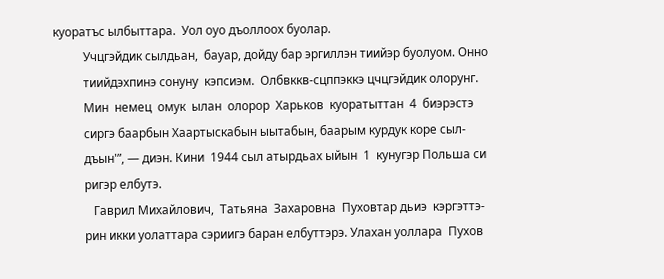куоратъс ылбыттара.  Уол оуо дъоллоох буолар.
          Учцгэйдик сылдьан,  бауар, дойду бар эргиллэн тиийэр буолуом. Онно
          тиийдэхпинэ сонуну  кэпсиэм.  Олбвккв-сцппэккэ цчцгэйдик олорунг.
          Мин  немец  омук  ылан  олорор  Харьков  куоратыттан  4  биэрэстэ
          сиргэ баарбын Хаартыскабын ыытабын, баарым курдук коре сыл-
          дъын'”, — диэн. Кини  1944 сыл атырдьах ыйын  1  кунугэр Польша си
          ригэр елбутэ.
             Гаврил Михайлович,  Татьяна  Захаровна  Пуховтар дьиэ  кэргэттэ-
          рин икки уолаттара сэриигэ баран елбуттэрэ. Улахан уоллара  Пухов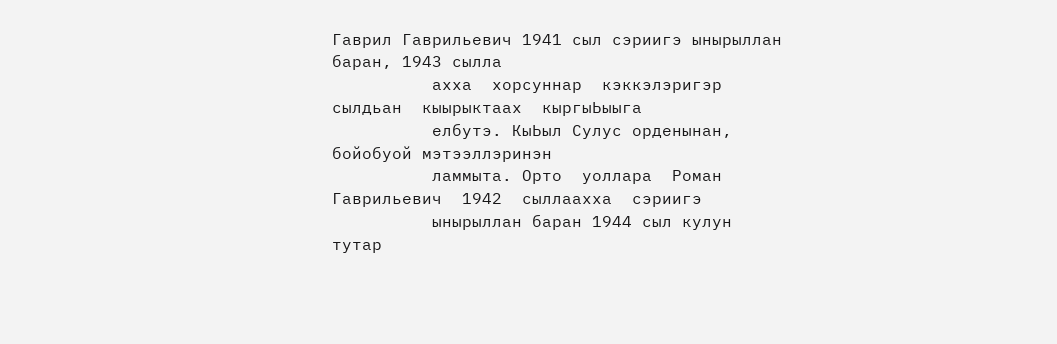Гаврил Гаврильевич 1941 сыл сэриигэ ынырыллан баран, 1943 сылла
          ахха  хорсуннар  кэккэлэригэр  сылдьан  кыырыктаах  кыргыЬыыга
          елбутэ. КыЬыл Сулус орденынан, бойобуой мэтээллэринэн
          ламмыта. Орто  уоллара  Роман  Гаврильевич  1942  сыллаахха  сэриигэ
          ынырыллан баран 1944 сыл кулун тутар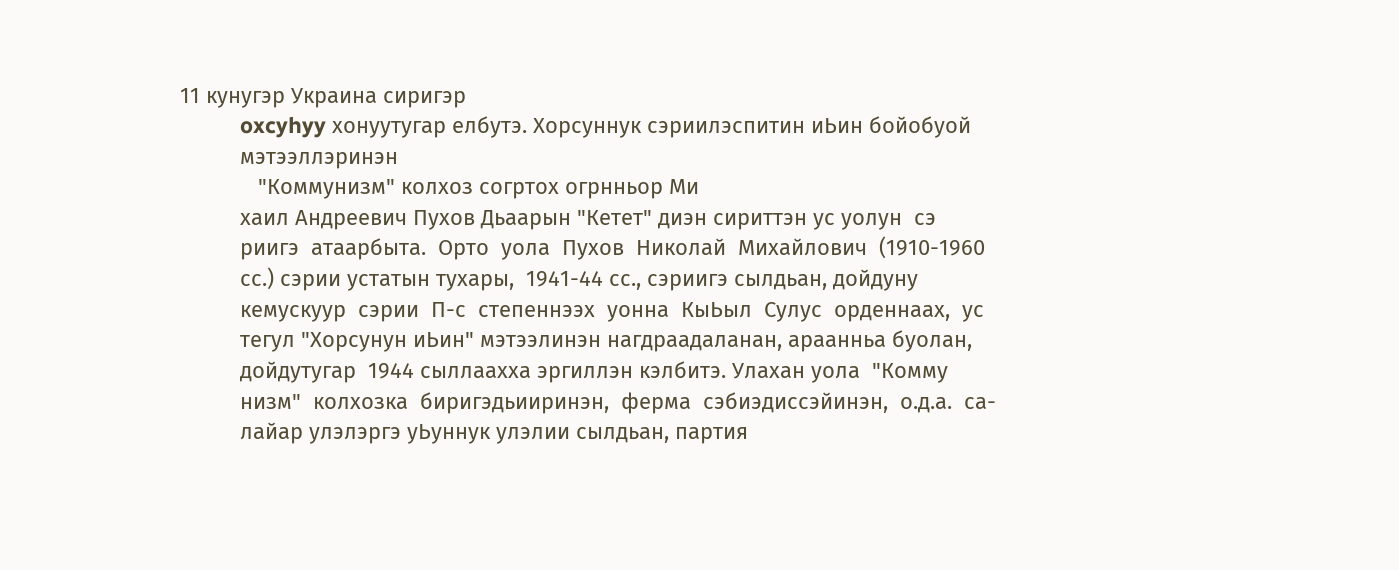11 кунугэр Украина сиригэр
          oxcyhyy хонуутугар елбутэ. Хорсуннук сэриилэспитин иЬин бойобуой
          мэтээллэринэн
             "Коммунизм" колхоз согртох огрнньор Ми
          хаил Андреевич Пухов Дьаарын "Кетет" диэн сириттэн ус уолун  сэ
          риигэ  атаарбыта.  Орто  уола  Пухов  Николай  Михайлович  (1910-1960
          сс.) сэрии устатын тухары,  1941-44 сс., сэриигэ сылдьан, дойдуну
          кемускуур  сэрии  П-с  степеннээх  уонна  КыЬыл  Сулус  орденнаах,  ус
          тегул "Хорсунун иЬин" мэтээлинэн нагдраадаланан, араанньа буолан,
          дойдутугар  1944 сыллаахха эргиллэн кэлбитэ. Улахан уола  "Комму
          низм"  колхозка  биригэдьииринэн,  ферма  сэбиэдиссэйинэн,  о.д.а.  са-
          лайар улэлэргэ уЬуннук улэлии сылдьан, партия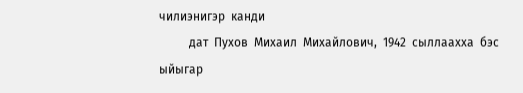чилиэнигэр  канди
          дат  Пухов  Михаил  Михайлович,  1942  сыллаахха  бэс  ыйыгар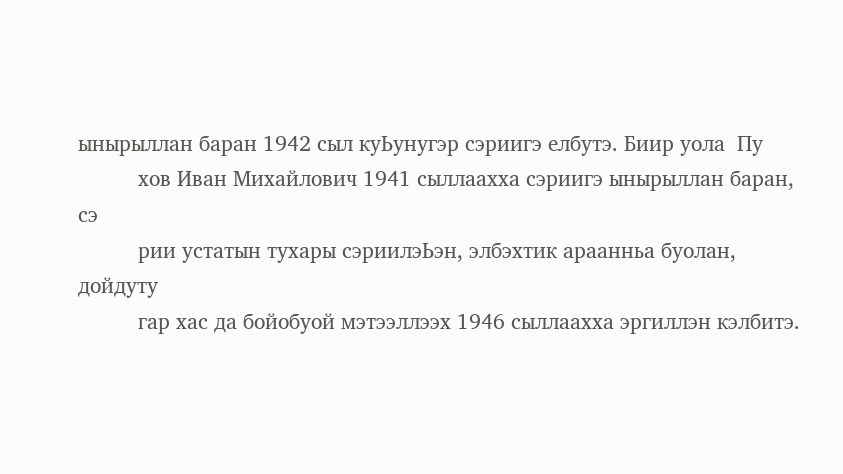ынырыллан баран 1942 сыл куЬунугэр сэриигэ елбутэ. Биир уола  Пу
          хов Иван Михайлович 1941 сыллаахха сэриигэ ынырыллан баран, сэ
          рии устатын тухары сэриилэЬэн, элбэхтик араанньа буолан, дойдуту
          гар хас да бойобуой мэтээллээх 1946 сыллаахха эргиллэн кэлбитэ.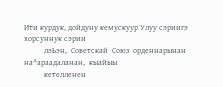Ити курдук, дойдуну кемускуур Улуу сэриигэ хорсуннук сэрии
          лэЬэн,  Советскай  Союз  орденнарынан  на^араадаланан,  кыайыы
          кетелленен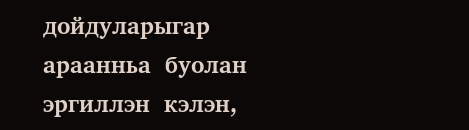дойдуларыгар  араанньа  буолан  эргиллэн  кэлэн,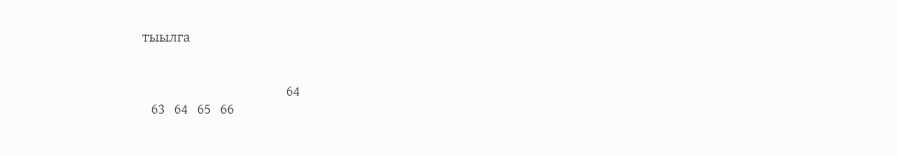тыылга


                                                64
   63   64   65   66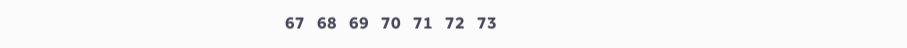67   68   69   70   71   72   73